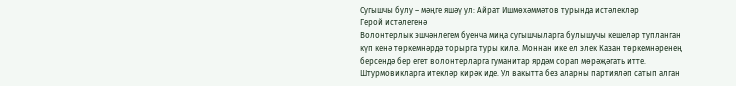Сугышчы булу – мәңге яшәү ул: Айрат Ишмөхәммәтов турында истәлекләр
Герой истәлегенә
Волонтерлык эшчәнлегем буенча миңа сугышчыларга булышучы кешеләр тупланган күп кенә төркемнәрдә торырга туры килә. Моннан ике ел элек Казан төркемнәренең берсендә бер егет волонтерларга гуманитар ярдәм сорап мөрәҗәгать итте. Штурмовикларга итекләр кирәк иде. Ул вакытта без аларны партияләп сатып алган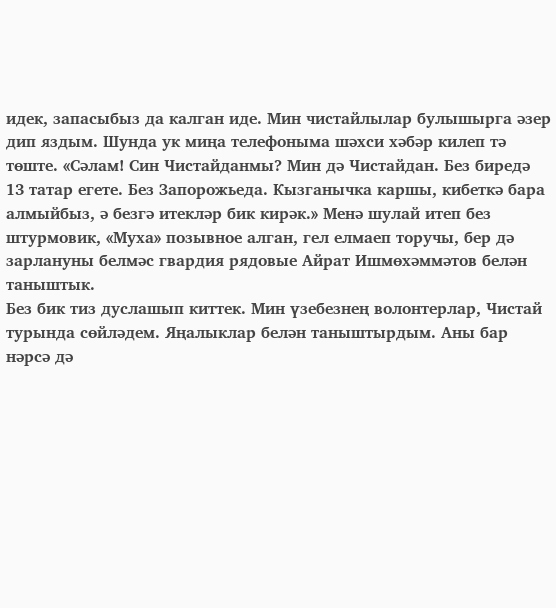идек, запасыбыз да калган иде. Мин чистайлылар булышырга әзер дип яздым. Шунда ук миңа телефоныма шәхси хәбәр килеп тә төште. «Сәлам! Син Чистайданмы? Мин дә Чистайдан. Без биредә 13 татар егете. Без Запорожьеда. Кызганычка каршы, кибеткә бара алмыйбыз, ә безгә итекләр бик кирәк.» Менә шулай итеп без штурмовик, «Муха» позывное алган, гел елмаеп торучы, бер дә зарлануны белмәс гвардия рядовые Айрат Ишмөхәммәтов белән таныштык.
Без бик тиз дуслашып киттек. Мин үзебезнең волонтерлар, Чистай турында сөйләдем. Яңалыклар белән таныштырдым. Аны бар нәрсә дә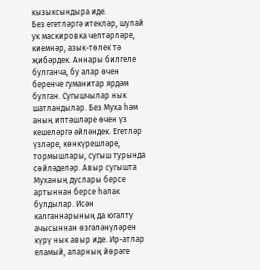кызыксындыра иде.
Без егетләргә итекләр, шулай ук маскировка челтәрләре, киемнәр, азык-төлек тә җибәрдек. Аннары билгеле булганча, бу алар өчен беренче гуманитар ярдәм булган. Сугышчылар нык шатландылар. Без Муха һәм аның иптәшләре өчен үз кешеләргә әйләндек. Егетләр үзләре, көнкүрешләре, тормышлары, сугыш турында сөйләделәр. Авыр сугышта Муханың дуслары берсе артыннан берсе һәлак булдылар. Исән калганнарының да югалту ачысыннан өзгәләнүләрен күрү нык авыр иде. Ир-атлар еламый, аларның йөрәге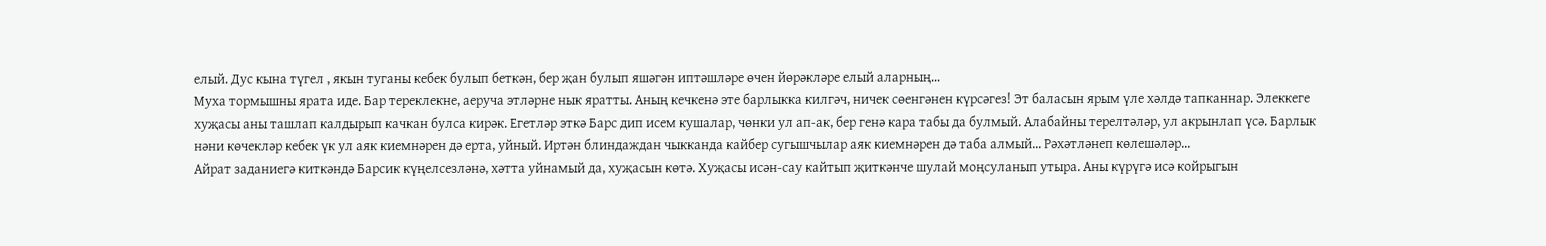елый. Дус кына түгел , якын туганы кебек булып беткән, бер җан булып яшәгән иптәшләре өчен йөрәкләре елый аларның...
Муха тормышны ярата иде. Бар тереклекне, аеруча этләрне нык яратты. Аның кечкенә эте барлыкка килгәч, ничек сөенгәнен күрсәгез! Эт баласын ярым үле хәлдә тапканнар. Элеккеге хуҗасы аны ташлап калдырып качкан булса кирәк. Егетләр эткә Барс дип исем кушалар, чөнки ул ап-ак, бер генә кара табы да булмый. Алабайны терелтәләр, ул акрынлап үсә. Барлык нәни көчекләр кебек үк ул аяк киемнәрен дә ерта, уйный. Иртән блиндаждан чыкканда кайбер сугышчылар аяк киемнәрен дә таба алмый... Рәхәтләнеп көлешәләр...
Айрат заданиегә киткәндә Барсик күңелсезләнә, хәтта уйнамый да, хуҗасын көтә. Хуҗасы исән-сау кайтып җиткәнче шулай моңсуланып утыра. Аны күрүгә исә койрыгын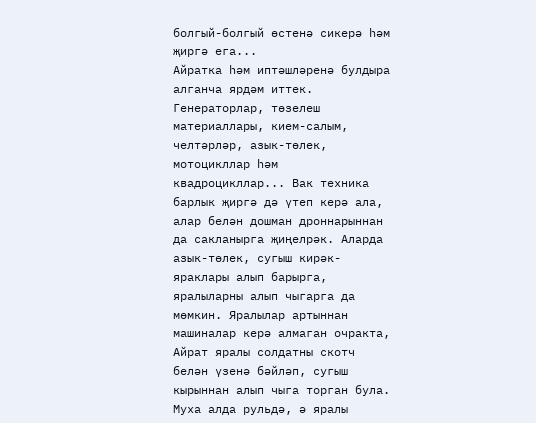болгый-болгый өстенә сикерә һәм җиргә ега...
Айратка һәм иптәшләренә булдыра алганча ярдәм иттек. Генераторлар, төзелеш материаллары, кием-салым, челтәрләр, азык-төлек, мотоцикллар һәм квадроцикллар... Вак техника барлык җиргә дә үтеп керә ала, алар белән дошман дроннарыннан да сакланырга җиңелрәк. Аларда азык-төлек, сугыш кирәк-яраклары алып барырга, яралыларны алып чыгарга да мөмкин. Яралылар артыннан машиналар керә алмаган очракта, Айрат яралы солдатны скотч белән үзенә бәйләп, сугыш кырыннан алып чыга торган була. Муха алда рульдә, ә яралы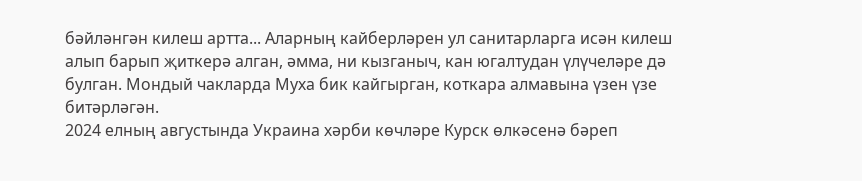бәйләнгән килеш артта... Аларның кайберләрен ул санитарларга исән килеш алып барып җиткерә алган, әмма, ни кызганыч, кан югалтудан үлүчеләре дә булган. Мондый чакларда Муха бик кайгырган, коткара алмавына үзен үзе битәрләгән.
2024 елның августында Украина хәрби көчләре Курск өлкәсенә бәреп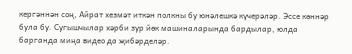кергәннән соң, Айрат хезмәт иткән полкны бу юнәлешкә күчерәләр. Эссе көннәр була бу. Сугышчылар хәрби зур йөк машиналарында бардылар, юлда барганда миңа видео да җибәрделәр.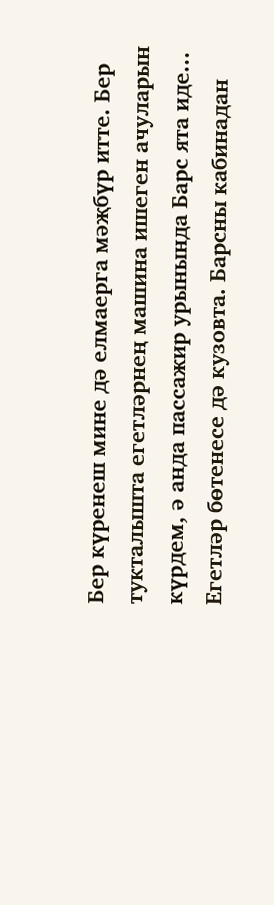Бер күренеш мине дә елмаерга мәҗбүр итте. Бер тукталышта егетләрнең машина ишеген ачуларын күрдем, ә анда пассажир урынында Барс ята иде... Егетләр бөтенесе дә кузовта. Барсны кабинадан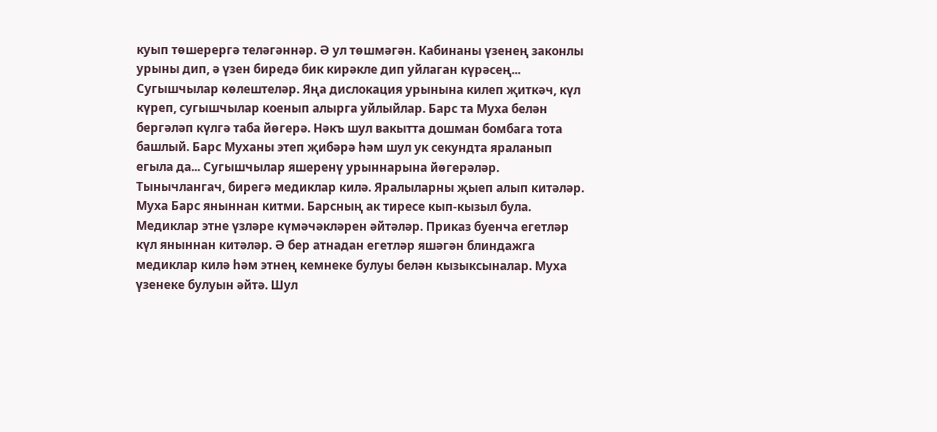куып төшерергә теләгәннәр. Ә ул төшмәгән. Кабинаны үзенең законлы урыны дип, ә үзен биредә бик кирәкле дип уйлаган күрәсең... Сугышчылар көлештеләр. Яңа дислокация урынына килеп җиткәч, күл күреп, сугышчылар коенып алырга уйлыйлар. Барс та Муха белән бергәләп күлгә таба йөгерә. Нәкъ шул вакытта дошман бомбага тота башлый. Барс Муханы этеп җибәрә һәм шул ук секундта яраланып егыла да... Сугышчылар яшеренү урыннарына йөгерәләр. Тынычлангач, бирегә медиклар килә. Яралыларны җыеп алып китәләр. Муха Барс яныннан китми. Барсның ак тиресе кып-кызыл була. Медиклар этне үзләре күмәчәкләрен әйтәләр. Приказ буенча егетләр күл яныннан китәләр. Ә бер атнадан егетләр яшәгән блиндажга медиклар килә һәм этнең кемнеке булуы белән кызыксыналар. Муха үзенеке булуын әйтә. Шул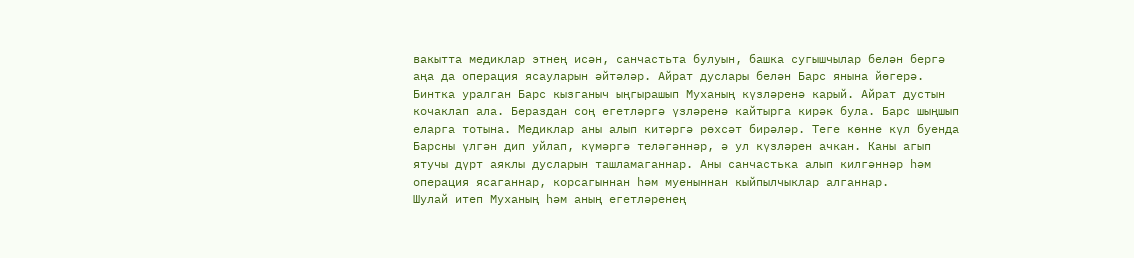вакытта медиклар этнең исән, санчастьта булуын, башка сугышчылар белән бергә аңа да операция ясауларын әйтәләр. Айрат дуслары белән Барс янына йөгерә.
Бинтка уралган Барс кызганыч ыңгырашып Муханың күзләренә карый. Айрат дустын кочаклап ала. Бераздан соң егетләргә үзләренә кайтырга кирәк була. Барс шыңшып еларга тотына. Медиклар аны алып китәргә рөхсәт бирәләр. Теге көнне күл буенда Барсны үлгән дип уйлап, күмәргә теләгәннәр, ә ул күзләрен ачкан. Каны агып ятучы дүрт аяклы дусларын ташламаганнар. Аны санчастька алып килгәннәр һәм операция ясаганнар, корсагыннан һәм муеныннан кыйпылчыклар алганнар.
Шулай итеп Муханың һәм аның егетләренең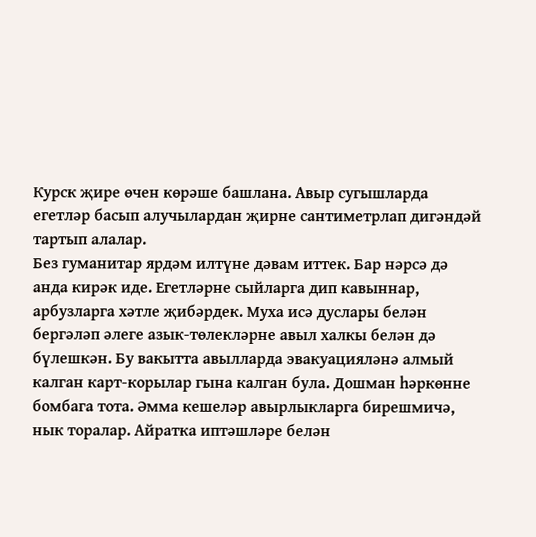Курск җире өчен көрәше башлана. Авыр сугышларда егетләр басып алучылардан җирне сантиметрлап дигәндәй тартып алалар.
Без гуманитар ярдәм илтүне дәвам иттек. Бар нәрсә дә анда кирәк иде. Егетләрне сыйларга дип кавыннар, арбузларга хәтле җибәрдек. Муха исә дуслары белән бергәләп әлеге азык-төлекләрне авыл халкы белән дә бүлешкән. Бу вакытта авылларда эвакуацияләнә алмый калган карт-корылар гына калган була. Дошман һәркөнне бомбага тота. Әмма кешеләр авырлыкларга бирешмичә, нык торалар. Айратка иптәшләре белән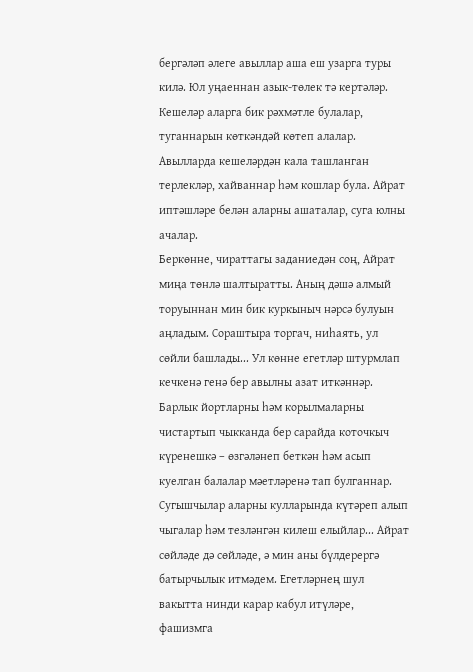бергәләп әлеге авыллар аша еш узарга туры килә. Юл уңаеннан азык-төлек тә кертәләр. Кешеләр аларга бик рәхмәтле булалар, туганнарын көткәндәй көтеп алалар. Авылларда кешеләрдән кала ташланган терлекләр, хайваннар һәм кошлар була. Айрат иптәшләре белән аларны ашаталар, суга юлны ачалар.
Беркөнне, чираттагы заданиедән соң, Айрат миңа төнлә шалтыратты. Аның дәшә алмый торуыннан мин бик куркыныч нәрсә булуын аңладым. Сораштыра торгач, ниһаять, ул сөйли башлады... Ул көнне егетләр штурмлап кечкенә генә бер авылны азат иткәннәр. Барлык йортларны һәм корылмаларны чистартып чыкканда бер сарайда коточкыч күренешкә – өзгәләнеп беткән һәм асып куелган балалар мәетләренә тап булганнар. Сугышчылар аларны кулларында күтәреп алып чыгалар һәм тезләнгән килеш елыйлар... Айрат сөйләде дә сөйләде, ә мин аны бүлдерергә батырчылык итмәдем. Егетләрнең шул вакытта нинди карар кабул итүләре, фашизмга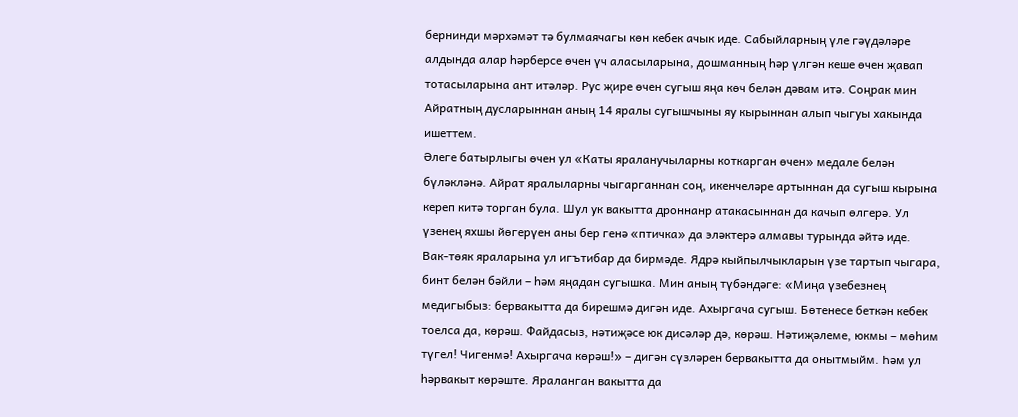бернинди мәрхәмәт тә булмаячагы көн кебек ачык иде. Сабыйларның үле гәүдәләре алдында алар һәрберсе өчен үч аласыларына, дошманның һәр үлгән кеше өчен җавап тотасыларына ант итәләр. Рус җире өчен сугыш яңа көч белән дәвам итә. Соңрак мин Айратның дусларыннан аның 14 яралы сугышчыны яу кырыннан алып чыгуы хакында ишеттем.
Әлеге батырлыгы өчен ул «Каты яраланучыларны коткарган өчен» медале белән бүләкләнә. Айрат яралыларны чыгарганнан соң, икенчеләре артыннан да сугыш кырына кереп китә торган була. Шул ук вакытта дроннанр атакасыннан да качып өлгерә. Ул үзенең яхшы йөгерүен аны бер генә «птичка» да эләктерә алмавы турында әйтә иде.
Вак-төяк яраларына ул игътибар да бирмәде. Ядрә кыйпылчыкларын үзе тартып чыгара, бинт белән бәйли – һәм яңадан сугышка. Мин аның түбәндәге: «Миңа үзебезнең медигыбыз: бервакытта да бирешмә дигән иде. Ахыргача сугыш. Бөтенесе беткән кебек тоелса да, көрәш. Файдасыз, нәтиҗәсе юк дисәләр дә, көрәш. Нәтиҗәлеме, юкмы – мөһим түгел! Чигенмә! Ахыргача көрәш!» – дигән сүзләрен бервакытта да онытмыйм. Һәм ул һәрвакыт көрәште. Яраланган вакытта да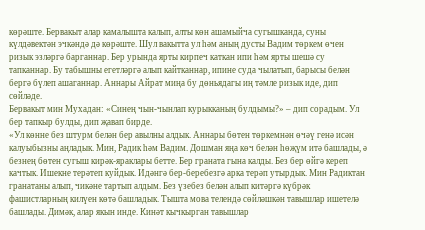көрәште. Бервакыт алар камалышта калып, алты көн ашамыйча сугышканда, суны күлдәвектән эчкәндә дә көрәште. Шул вакытта ул һәм аның дусты Вадим төркем өчен ризык эзләргә барганнар. Бер урында ярты кирпеч каткан ипи һәм ярты шешә су тапканнар. Бу табышны егетләргә алып кайтканнар, ипине суда чылатып, барысы белән бергә бүлеп ашаганнар. Аннары Айрат миңа бу дөньядагы иң тәмле ризык иде, дип сөйләде.
Бервакыт мин Мухадан: «Синең чын-чынлап курыкканың булдымы?» – дип сорадым. Ул бер тапкыр булды, дип җавап бирде.
«Ул көнне без штурм белән бер авылны алдык. Аннары бөтен төркемнән өчәү генә исән калуыбызны аңладык. Мин, Радик һәм Вадим. Дошман яңа көч белән һөҗүм итә башлады, ә безнең бөтен сугыш кирәк-яраклары бетте. Бер граната гына калды. Без бер өйгә кереп качтык. Ишекне терәтеп куйдык. Идәнгә бер-беребезгә арка терәп утырдык. Мин Радиктан гранатаны алып, чикәне тартып алдым. Без үзебез белән алып китәргә күбрәк фашистларның килүен көтә башладык. Тышта мова телендә сөйләшкән тавышлар ишетелә башлады. Димәк, алар якын инде. Кинәт кычкырган тавышлар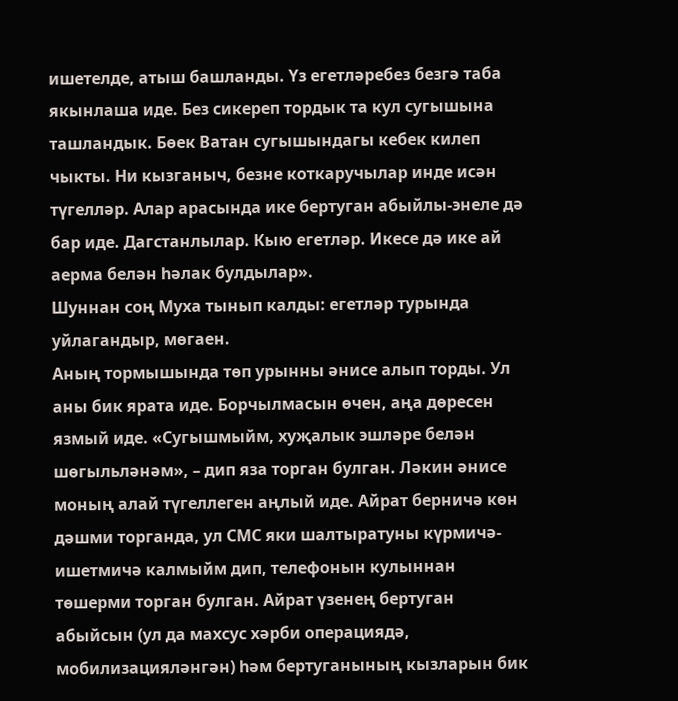ишетелде, атыш башланды. Үз егетләребез безгә таба якынлаша иде. Без сикереп тордык та кул сугышына ташландык. Бөек Ватан сугышындагы кебек килеп чыкты. Ни кызганыч, безне коткаручылар инде исән түгелләр. Алар арасында ике бертуган абыйлы-энеле дә бар иде. Дагстанлылар. Кыю егетләр. Икесе дә ике ай аерма белән һәлак булдылар».
Шуннан соң Муха тынып калды: егетләр турында уйлагандыр, мөгаен.
Аның тормышында төп урынны әнисе алып торды. Ул аны бик ярата иде. Борчылмасын өчен, аңа дөресен язмый иде. «Сугышмыйм, хуҗалык эшләре белән шөгыльләнәм», – дип яза торган булган. Ләкин әнисе моның алай түгеллеген аңлый иде. Айрат берничә көн дәшми торганда, ул СМС яки шалтыратуны күрмичә-ишетмичә калмыйм дип, телефонын кулыннан төшерми торган булган. Айрат үзенең бертуган абыйсын (ул да махсус хәрби операциядә, мобилизацияләнгән) һәм бертуганының кызларын бик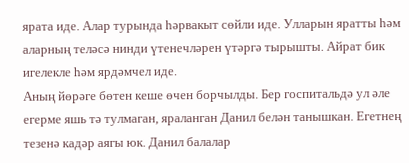ярата иде. Алар турында һәрвакыт сөйли иде. Улларын яратты һәм аларның теләсә нинди үтенечләрен үтәргә тырышты. Айрат бик игелекле һәм ярдәмчел иде.
Аның йөрәге бөтен кеше өчен борчылды. Бер госпитальдә ул әле егерме яшь тә тулмаган, яраланган Данил белән танышкан. Егетнең тезенә кадәр аягы юк. Данил балалар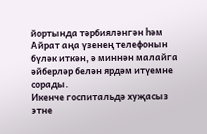йортында тәрбияләнгән һәм Айрат аңа үзенең телефонын бүләк иткән, ә миннән малайга әйберләр белән ярдәм итүемне сорады.
Икенче госпитальдә хуҗасыз этне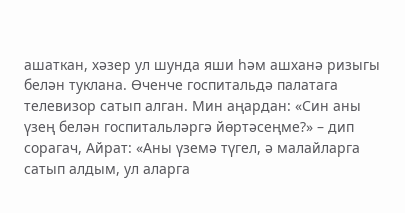ашаткан, хәзер ул шунда яши һәм ашханә ризыгы белән туклана. Өченче госпитальдә палатага телевизор сатып алган. Мин аңардан: «Син аны үзең белән госпитальләргә йөртәсеңме?» – дип сорагач, Айрат: «Аны үземә түгел, ә малайларга сатып алдым, ул аларга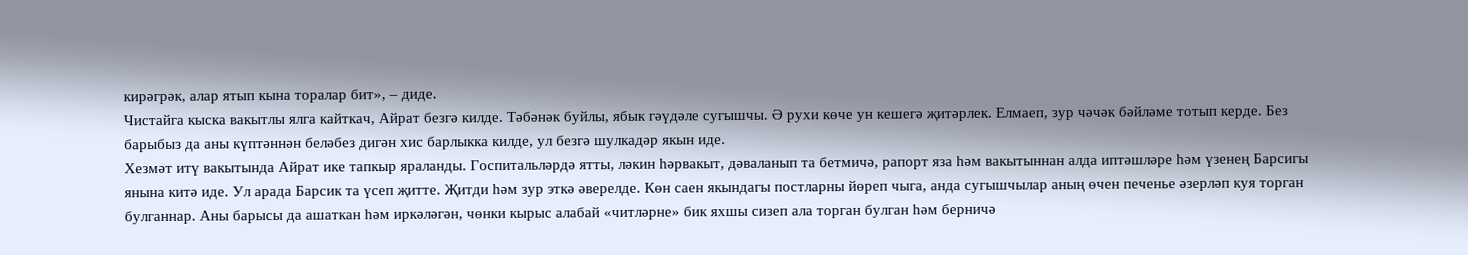кирәгрәк, алар ятып кына торалар бит», – диде.
Чистайга кыска вакытлы ялга кайткач, Айрат безгә килде. Тәбәнәк буйлы, ябык гәүдәле сугышчы. Ә рухи көче ун кешегә җитәрлек. Елмаеп, зур чәчәк бәйләме тотып керде. Без барыбыз да аны күптәннән беләбез дигән хис барлыкка килде, ул безгә шулкадәр якын иде.
Хезмәт итү вакытында Айрат ике тапкыр яраланды. Госпитальләрдә ятты, ләкин һәрвакыт, дәваланып та бетмичә, рапорт яза һәм вакытыннан алда иптәшләре һәм үзенең Барсигы янына китә иде. Ул арада Барсик та үсеп җитте. Җитди һәм зур эткә әверелде. Көн саен якындагы постларны йөреп чыга, анда сугышчылар аның өчен печенье әзерләп куя торган булганнар. Аны барысы да ашаткан һәм иркәләгән, чөнки кырыс алабай «читләрне» бик яхшы сизеп ала торган булган һәм берничә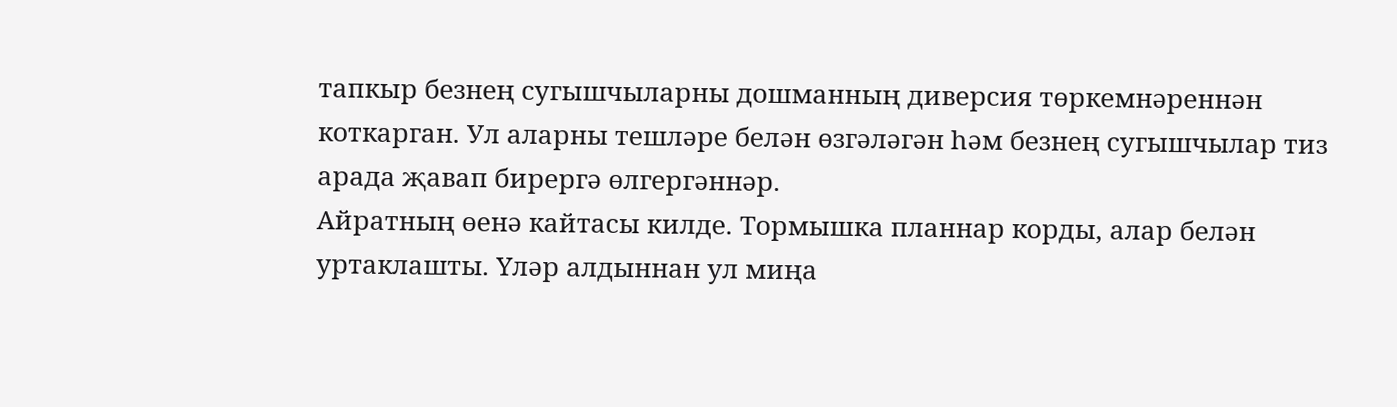тапкыр безнең сугышчыларны дошманның диверсия төркемнәреннән коткарган. Ул аларны тешләре белән өзгәләгән һәм безнең сугышчылар тиз арада җавап бирергә өлгергәннәр.
Айратның өенә кайтасы килде. Тормышка планнар корды, алар белән уртаклашты. Үләр алдыннан ул миңа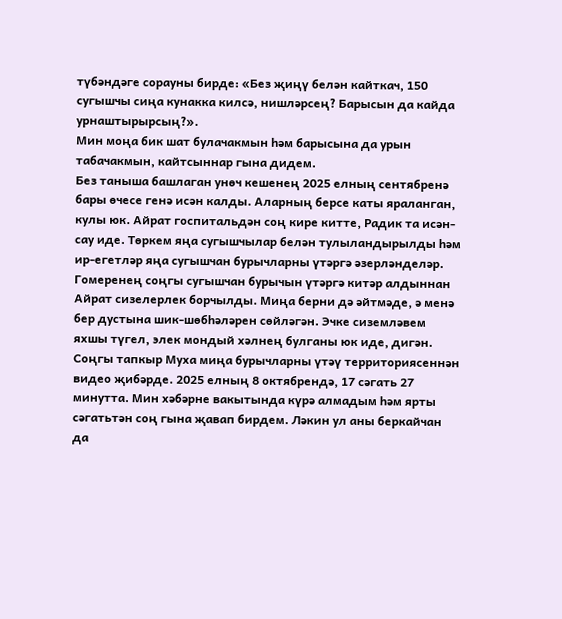түбәндәге сорауны бирде: «Без җиңү белән кайткач, 150 сугышчы сиңа кунакка килсә, нишләрсең? Барысын да кайда урнаштырырсың?».
Мин моңа бик шат булачакмын һәм барысына да урын табачакмын, кайтсыннар гына дидем.
Без таныша башлаган унөч кешенең 2025 елның сентябренә бары өчесе генә исән калды. Аларның берсе каты яраланган, кулы юк. Айрат госпитальдән соң кире китте, Радик та исән-сау иде. Төркем яңа сугышчылар белән тулыландырылды һәм ир-егетләр яңа сугышчан бурычларны үтәргә әзерләнделәр.
Гомеренең соңгы сугышчан бурычын үтәргә китәр алдыннан Айрат сизелерлек борчылды. Миңа берни дә әйтмәде, ә менә бер дустына шик-шөбһәләрен сөйләгән. Эчке сиземләвем яхшы түгел, элек мондый хәлнең булганы юк иде, дигән.
Соңгы тапкыр Муха миңа бурычларны үтәү территориясеннән видео җибәрде. 2025 елның 8 октябрендә, 17 сәгать 27 минутта. Мин хәбәрне вакытында күрә алмадым һәм ярты сәгатьтән соң гына җавап бирдем. Ләкин ул аны беркайчан да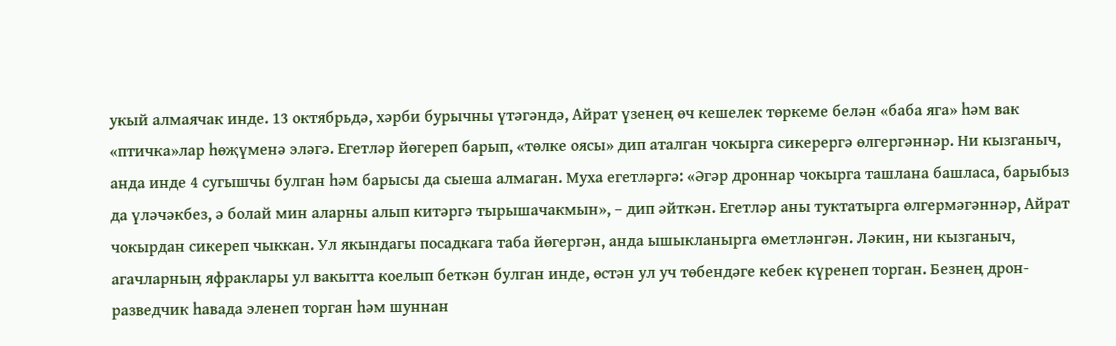укый алмаячак инде. 13 октябрьдә, хәрби бурычны үтәгәндә, Айрат үзенең өч кешелек төркеме белән «баба яга» һәм вак «птичка»лар һөҗүменә эләгә. Егетләр йөгереп барып, «төлке оясы» дип аталган чокырга сикерергә өлгергәннәр. Ни кызганыч, анда инде 4 сугышчы булган һәм барысы да сыеша алмаган. Муха егетләргә: «Әгәр дроннар чокырга ташлана башласа, барыбыз да үләчәкбез, ә болай мин аларны алып китәргә тырышачакмын», – дип әйткән. Егетләр аны туктатырга өлгермәгәннәр, Айрат чокырдан сикереп чыккан. Ул якындагы посадкага таба йөгергән, анда ышыкланырга өметләнгән. Ләкин, ни кызганыч, агачларның яфраклары ул вакытта коелып беткән булган инде, өстән ул уч төбендәге кебек күренеп торган. Безнең дрон-разведчик һавада эленеп торган һәм шуннан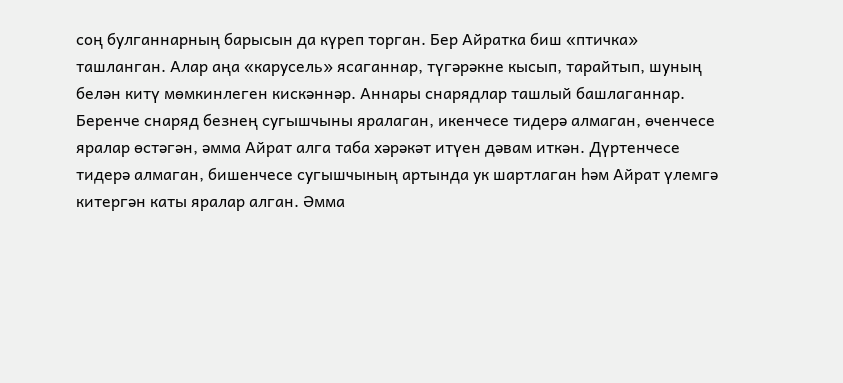соң булганнарның барысын да күреп торган. Бер Айратка биш «птичка» ташланган. Алар аңа «карусель» ясаганнар, түгәрәкне кысып, тарайтып, шуның белән китү мөмкинлеген кискәннәр. Аннары снарядлар ташлый башлаганнар. Беренче снаряд безнең сугышчыны яралаган, икенчесе тидерә алмаган, өченчесе яралар өстәгән, әмма Айрат алга таба хәрәкәт итүен дәвам иткән. Дүртенчесе тидерә алмаган, бишенчесе сугышчының артында ук шартлаган һәм Айрат үлемгә китергән каты яралар алган. Әмма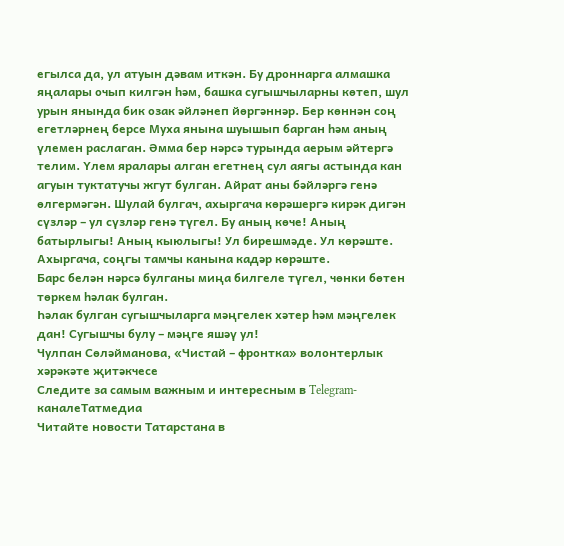егылса да, ул атуын дәвам иткән. Бу дроннарга алмашка яңалары очып килгән һәм, башка сугышчыларны көтеп, шул урын янында бик озак әйләнеп йөргәннәр. Бер көннән соң егетләрнең берсе Муха янына шуышып барган һәм аның үлемен раслаган. Әмма бер нәрсә турында аерым әйтергә телим. Үлем яралары алган егетнең сул аягы астында кан агуын туктатучы жгут булган. Айрат аны бәйләргә генә өлгермәгән. Шулай булгач, ахыргача көрәшергә кирәк дигән сүзләр – ул сүзләр генә түгел. Бу аның көче! Аның батырлыгы! Аның кыюлыгы! Ул бирешмәде. Ул көрәште. Ахыргача, соңгы тамчы канына кадәр көрәште.
Барс белән нәрсә булганы миңа билгеле түгел, чөнки бөтен төркем һәлак булган.
Һәлак булган сугышчыларга мәңгелек хәтер һәм мәңгелек дан! Сугышчы булу – мәңге яшәү ул!
Чулпан Сөләйманова, «Чистай – фронтка» волонтерлык хәрәкәте җитәкчесе
Следите за самым важным и интересным в Telegram-каналеТатмедиа
Читайте новости Татарстана в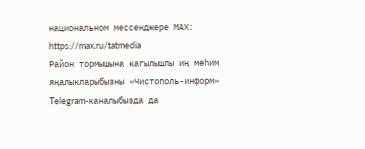национальном мессенджере MАХ: https://max.ru/tatmedia
Район тормышына кагылышлы иң мөһим яңалыкларыбызны «Чистополь-информ» Telegram-каналыбызда да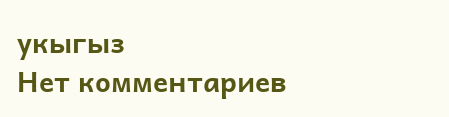укыгыз
Нет комментариев